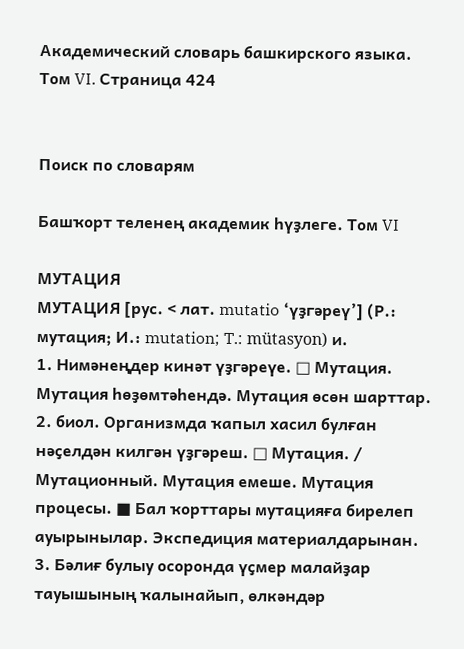Академический словарь башкирского языка. Том VI. Страница 424


Поиск по словарям

Башҡорт теленең академик һүҙлеге. Том VI

МУТАЦИЯ
МУТАЦИЯ [рус. < лат. mutatio ‘үҙгәреү’] (Р.: мутация; И.: mutation; T.: mütasyon) и.
1. Нимәнеңдер кинәт үҙгәреүе. □ Мутация. Мутация һөҙөмтәһендә. Мутация өсөн шарттар.
2. биол. Организмда ҡапыл хасил булған нәҫелдән килгән үҙгәреш. □ Мутация. / Мутационный. Мутация емеше. Мутация процесы. ■ Бал ҡорттары мутацияға бирелеп ауырынылар. Экспедиция материалдарынан.
3. Бәлиғ булыу осоронда үҫмер малайҙар тауышының ҡалынайып, өлкәндәр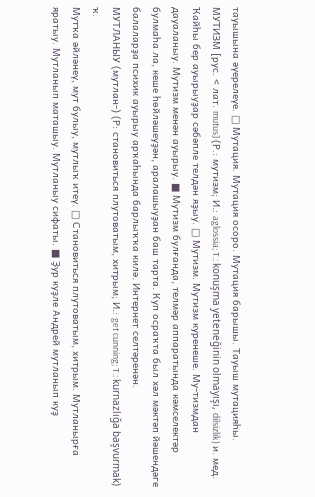тауышына әүерелеүе. □ Мутация. Мутация осоро. Мутация барышы. Тауыш мутацияһы.
МУТИЗМ [рус. < лат. mutus] (Р.: мутизм; И.: aglossia; T.: konuşma yeteneğinin olmayışı, dilsizlik) и. мед.
Ҡайһы бер ауырыуҙар сәбәпле телдән яҙыу. □ Мутизм. Мутизм куренеше. Му-тизмдан дауаланыу. Мутизм менән ауырыу. ■ Мутизм булғанда, телмәр аппаратында кәмселектәр булмаһа ла, кеше һөйләшеуҙән, аралашыуҙан баш тарта. Куп осраҡта был хәл мәктәп йәшендәге балаларҙа психик ауырыу арҡаһында барлыҡҡа килә. Интернет селтәренән.
МУТЛАНЫУ (мутлан-) (Р: становиться плутоватым, хитрым; И.: get cunning; T.: kurnazlığa başvurmak) ҡ.
Мутҡа әйләнеү, мут булыу, мутлыҡ итеү. □ Становиться плутоватым, хитрым. Мутланырға яратыу. Мутланып маташыу. Мутланыу сифаты. ■ Ҙур куҙле Андрей мутланып куҙ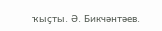ҡыҫты. Ә. Бикчәнтәев.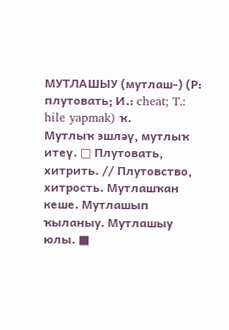МУТЛАШЫУ (мутлаш-) (Р: плутовать; И.: cheat; T.: hile yapmak) ҡ.
Мутлыҡ эшләү, мутлыҡ итеү. □ Плутовать, хитрить. // Плутовство, хитрость. Мутлашҡан кеше. Мутлашып ҡыланыу. Мутлашыу юлы. ■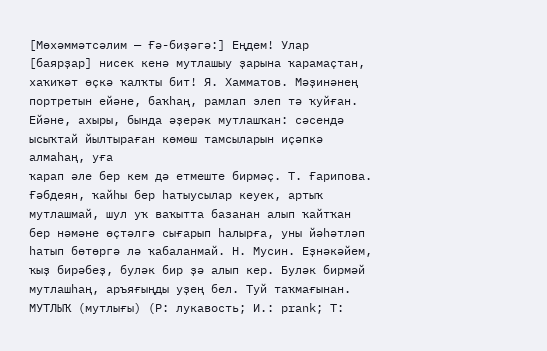[Мөхәммәтсәлим — Ғә-биҙәгә:] Еңдем! Улар [баярҙар] нисек кенә мутлашыу ҙарына ҡарамаҫтан, хаҡиҡәт өҫкә ҡалҡты бит! Я. Хамматов. Мәҙинәнең портретын ейәне, баҡһаң, рамлап элеп тә ҡуйған. Ейәне, ахыры, бында әҙерәк мутлашҡан: сәсендә ысыҡтай йылтыраған көмөш тамсыларын иҫәпкә алмаһаң, уға
ҡарап әле бер кем дә етмеште бирмәҫ. Т. Ғарипова. Ғәбдеян, ҡайһы бер һатыусылар кеуек, артыҡ мутлашмай, шул уҡ ваҡытта базанан алып ҡайтҡан бер нәмәне өҫтәлгә сығарып һалырға, уны йәһәтләп һатып бөтөргә лә ҡабаланмай. Н. Мусин. Еҙнәкәйем, ҡыҙ бирәбеҙ, буләк бир ҙә алып кер. Буләк бирмәй мутлашһаң, аръяғыңды уҙең бел. Туй таҡмағынан.
МУТЛЫҠ (мутлығы) (Р: лукавость; И.: prank; T: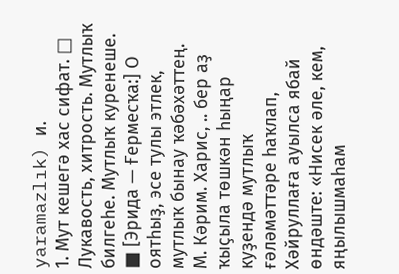yaramazlık) и.
1. Мут кешегә хас сифат. □ Лукавость, хитрость. Мутлыҡ билгеһе. Мутлыҡ куренеше. ■ [Эрида — Ғермесҡа:] О оятһыҙ, эсе тулы этлек, мутлыҡ бынау ҡәбәхәттең. М. Кәрим. Харис, .. бер аҙ ҡыҫыла төшкән һыңар куҙендә мутлыҡ ғәләмәттәре һаҡлап, Хәйруллаға ауылса ябай өндәште: «Нисек әле, кем, яңылышмаһам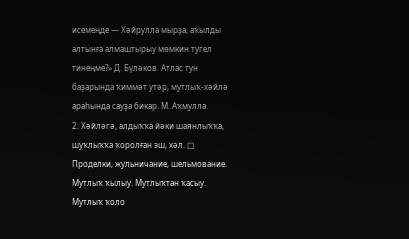исемеңде — Хәйрулла мырҙа, аҡылды алтынға алмаштырыу мөмкин тугел тинеңме?» Д. Бүләков. Атлас тун баҙарында ҡиммәт утәр, мутлыҡ-хәйлә араһында сауҙа бикар. М. Аҡмулла.
2. Хәйләгә, алдыҡҡа йәки шаянлыҡҡа, шуҡлыҡҡа ҡоролған эш, хәл. □ Проделки, жульничание, шельмование. Мутлыҡ ҡылыу. Мутлыҡтан ҡасыу. Мутлыҡ ҡоло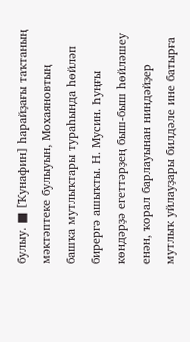булыу. ■ [Ҡунафин] һарайҙағы таҡтаның мәктәптеке булыуын, Мохаяновтың башҡа мутлыҡтары тураһында һөйләп бирергә ашыҡты. Н. Мусин. Һуңғы көндәрҙә егеттәрҙең быш-быш һөйләшеу енән, ҡорал барлауынан ниндәйҙер мутлыҡ уйлауҙары билдәле ине батырға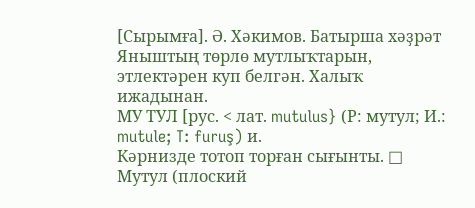[Сырымға]. Ә. Хәкимов. Батырша хәҙрәт Яныштың төрлө мутлыҡтарын, этлектәрен куп белгән. Халыҡ ижадынан.
МУ ТУЛ [рус. < лат. mutulus} (Р: мутул; И.: mutule; T: furuş) и.
Кәрнизде тотоп торған сығынты. □ Мутул (плоский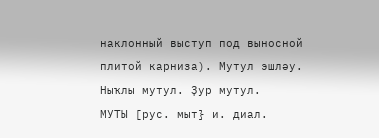наклонный выступ под выносной плитой карниза). Мутул эшләу. Ныҡлы мутул. Ҙур мутул.
МУТЫ [рус. мыт} и. диал.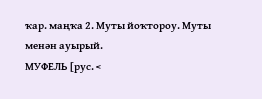ҡар. маңҡа 2. Муты йоҡтороу. Муты менән ауырый.
МУФЕЛЬ [рус. <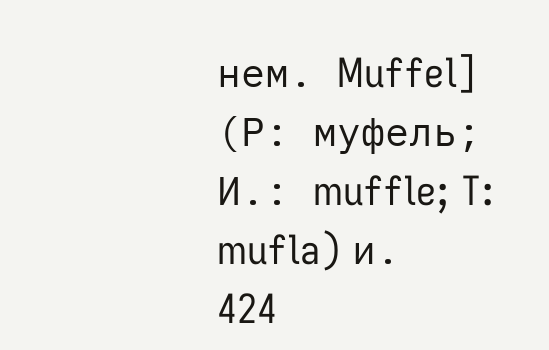нем. Muffel] (Р: муфель; И.: muffle; T: mufla) и.
424